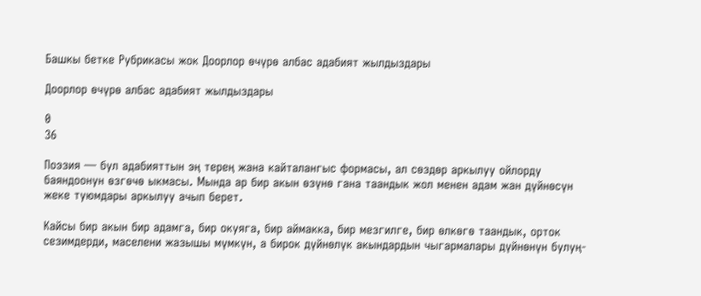Башкы бетке Рубрикасы жок Доорлор өчүрө албас адабият жылдыздары

Доорлор өчүрө албас адабият жылдыздары

0
36

Поэзия — бул адабияттын эң терең жана кайталангыс формасы, ал сөздөр аркылуу ойлорду баяндоонун өзгөчө ыкмасы. Мында ар бир акын өзүнө гана таандык жол менен адам жан дүйнөсүн жеке туюмдары аркылуу ачып берет.

Кайсы бир акын бир адамга, бир окуяга, бир аймакка, бир мезгилге, бир өлкөгө таандык, орток сезимдерди, маселени жазышы мүмкүн, а бирок дүйнөлүк акындардын чыгармалары дүйнөнүн булуң-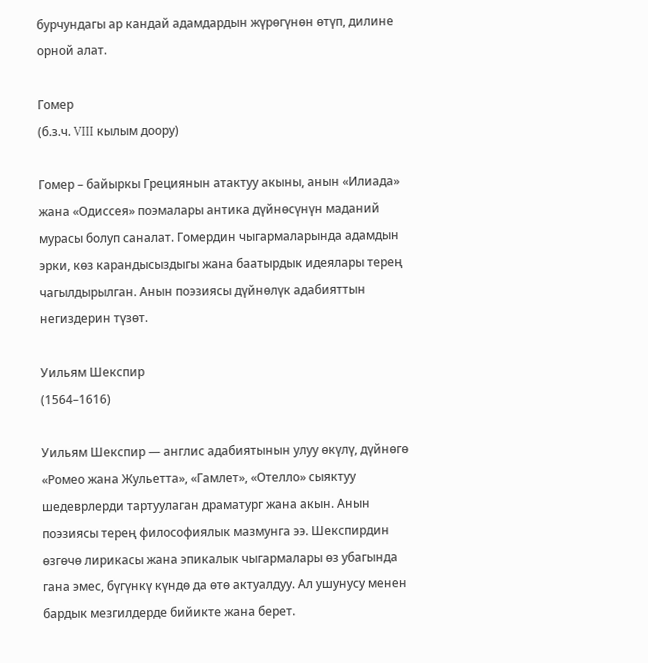бурчундагы ар кандай адамдардын жүрөгүнөн өтүп, дилине орной алат.

Гомер
(б.з.ч. VIII кылым доору)

Гомер – байыркы Грециянын атактуу акыны, анын «Илиада» жана «Одиссея» поэмалары антика дүйнөсүнүн маданий мурасы болуп саналат. Гомердин чыгармаларында адамдын эрки, көз карандысыздыгы жана баатырдык идеялары терең чагылдырылган. Анын поэзиясы дүйнөлүк адабияттын негиздерин түзөт.

Уильям Шекспир
(1564–1616)

Уильям Шекспир — англис адабиятынын улуу өкүлү, дүйнөгө «Ромео жана Жульетта», «Гамлет», «Отелло» сыяктуу шедеврлерди тартуулаган драматург жана акын. Анын поэзиясы терең философиялык мазмунга ээ. Шекспирдин өзгөчө лирикасы жана эпикалык чыгармалары өз убагында гана эмес, бүгүнкү күндө да өтө актуалдуу. Ал ушунусу менен бардык мезгилдерде бийикте жана берет.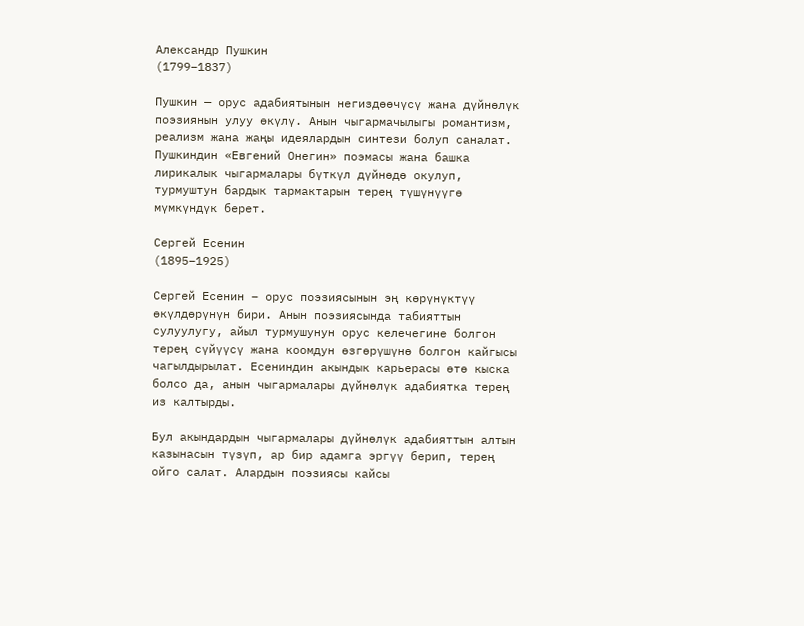Александр Пушкин
(1799–1837)

Пушкин — орус адабиятынын негиздөөчүсү жана дүйнөлүк поэзиянын улуу өкүлү. Анын чыгармачылыгы романтизм, реализм жана жаңы идеялардын синтези болуп саналат. Пушкиндин «Евгений Онегин» поэмасы жана башка лирикалык чыгармалары бүткүл дүйнөдө окулуп, турмуштун бардык тармактарын терең түшүнүүгө мүмкүндүк берет.

Сергей Есенин
(1895–1925)

Сергей Есенин – орус поэзиясынын эң көрүнүктүү өкүлдөрүнүн бири. Анын поэзиясында табияттын сулуулугу, айыл турмушунун орус келечегине болгон терең сүйүүсү жана коомдун өзгөрүшүнө болгон кайгысы чагылдырылат. Есениндин акындык карьерасы өтө кыска болсо да, анын чыгармалары дүйнөлүк адабиятка терең из калтырды.

Бул акындардын чыгармалары дүйнөлүк адабияттын алтын казынасын түзүп, ар бир адамга эргүү берип, терең ойго салат. Алардын поэзиясы кайсы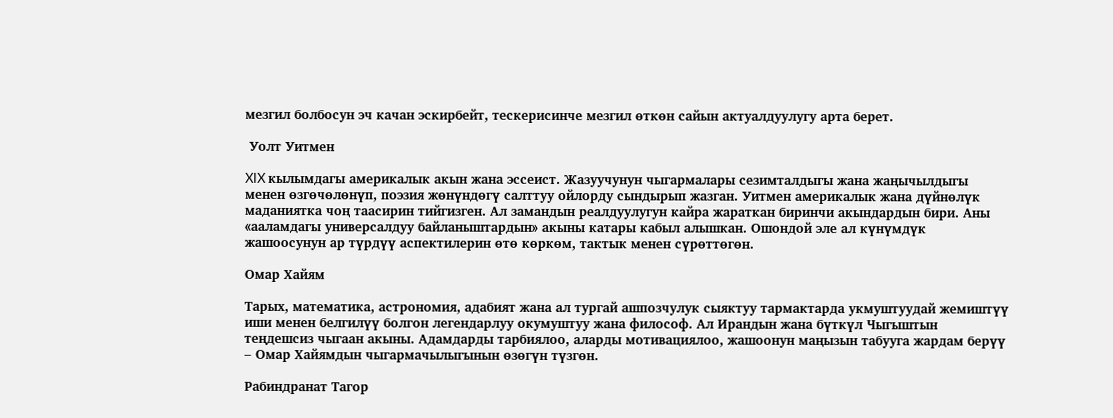мезгил болбосун эч качан эскирбейт, тескерисинче мезгил өткөн сайын актуалдуулугу арта берет.

 Уолт Уитмен

XIX кылымдагы америкалык акын жана эссеист. Жазуучунун чыгармалары сезимталдыгы жана жаңычылдыгы менен өзгөчөлөнүп, поэзия жөнүндөгү салттуу ойлорду сындырып жазган. Уитмен америкалык жана дүйнөлүк маданиятка чоң таасирин тийгизген. Ал замандын реалдуулугун кайра жараткан биринчи акындардын бири. Аны «ааламдагы универсалдуу байланыштардын» акыны катары кабыл алышкан. Ошондой эле ал күнүмдүк жашоосунун ар түрдүү аспектилерин өтө көркөм, тактык менен сүрөттөгөн.

Омар Хайям

Тарых, математика, астрономия, адабият жана ал тургай ашпозчулук сыяктуу тармактарда укмуштуудай жемиштүү иши менен белгилүү болгон легендарлуу окумуштуу жана философ. Ал Ирандын жана бүткүл Чыгыштын теңдешсиз чыгаан акыны. Адамдарды тарбиялоо, аларды мотивациялоо, жашоонун маңызын табууга жардам берүү – Омар Хайямдын чыгармачылыгынын өзөгүн түзгөн.

Рабиндранат Тагор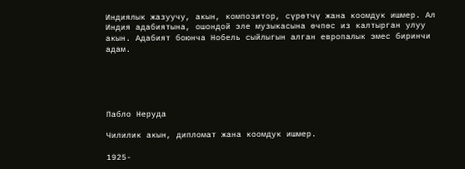Индиялык жазуучу, акын, композитор, сүрөтчү жана коомдук ишмер. Ал Индия адабиятына, ошондой эле музыкасына өчпөс из калтырган улуу акын. Адабият боюнча Нобель сыйлыгын алган европалык эмес биринчи адам.





Пабло Неруда

Чилилик акын, дипломат жана коомдук ишмер.

1925-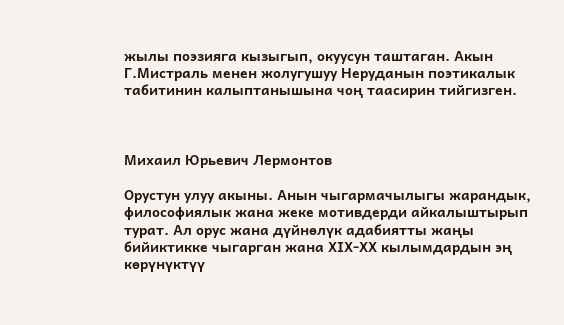жылы поэзияга кызыгып, окуусун таштаган. Акын Г.Мистраль менен жолугушуу Неруданын поэтикалык табитинин калыптанышына чоң таасирин тийгизген.



Михаил Юрьевич Лермонтов

Орустун улуу акыны. Анын чыгармачылыгы жарандык, философиялык жана жеке мотивдерди айкалыштырып турат. Ал орус жана дүйнөлүк адабиятты жаңы бийиктикке чыгарган жана ХIХ-ХХ кылымдардын эң көрүнүктүү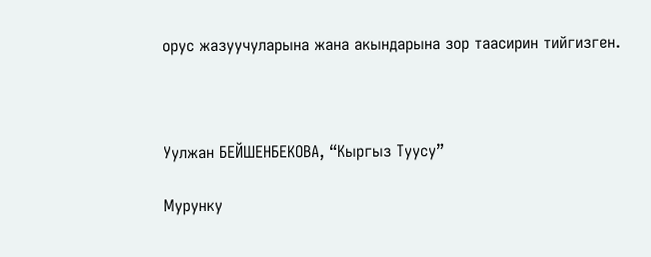орус жазуучуларына жана акындарына зор таасирин тийгизген.



Уулжан БЕЙШЕНБЕКОВА, “Кыргыз Туусу”

Мурунку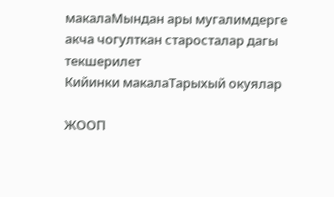макалаМындан ары мугалимдерге акча чогулткан старосталар дагы текшерилет
Кийинки макалаТарыхый окуялар

ЖООП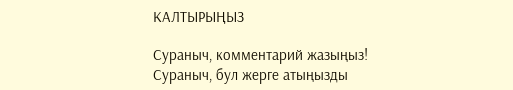КАЛТЫРЫҢЫЗ

Сураныч, комментарий жазыңыз!
Сураныч, бул жерге атыңызды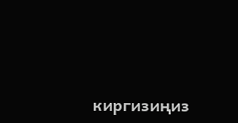киргизиңиз